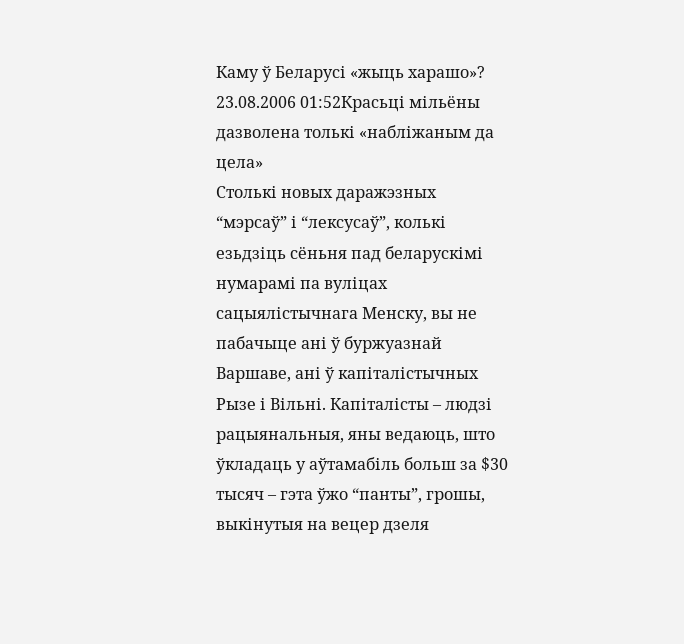Каму ў Беларусі «жыць харашо»?
23.08.2006 01:52Красьці мільёны дазволена толькі «набліжаным да цела»
Столькі новых даражэзных “мэрсаў” і “лексусаў”, колькі езьдзіць сёньня пад беларускімі нумарамі па вуліцах сацыялістычнага Менску, вы не пабачыце ані ў буржуазнай Варшаве, ані ў капіталістычных Рызе і Вільні. Капіталісты – людзі рацыянальныя, яны ведаюць, што ўкладаць у аўтамабіль больш за $30 тысяч – гэта ўжо “панты”, грошы, выкінутыя на вецер дзеля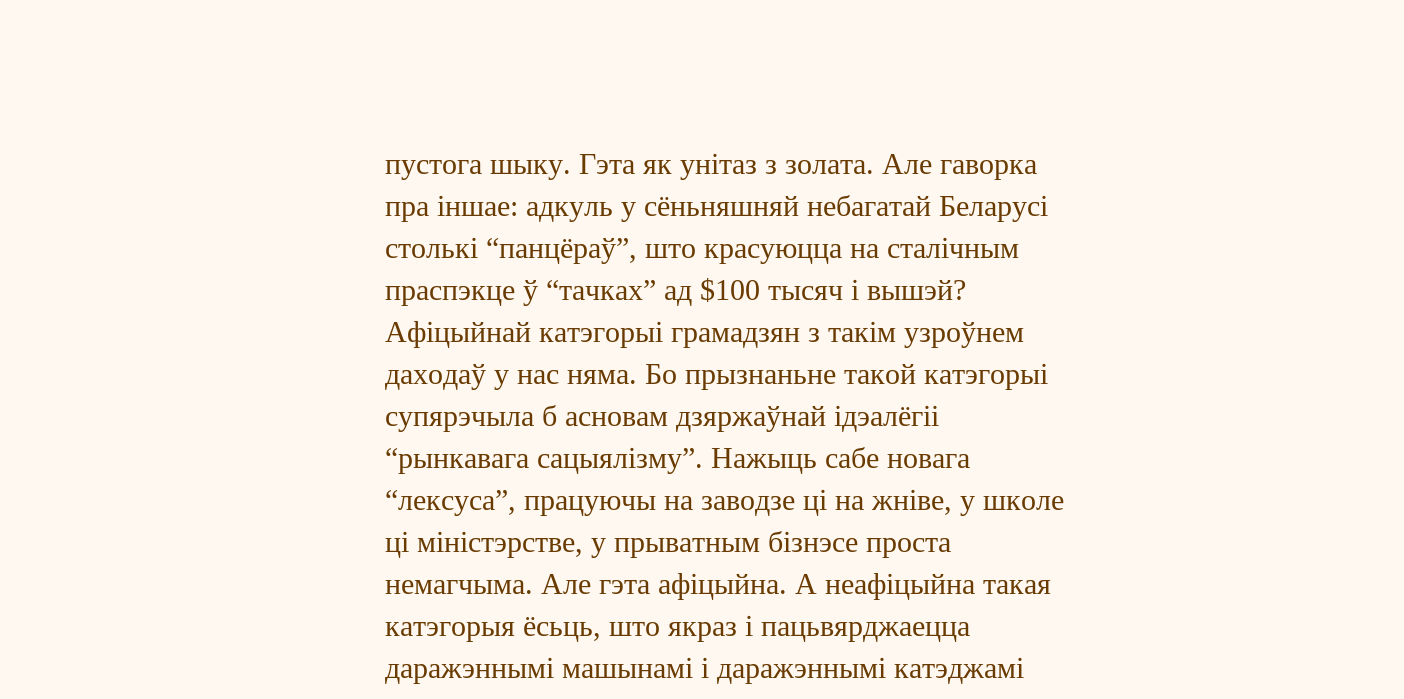пустога шыку. Гэта як унітаз з золата. Але гаворка пра іншае: адкуль у сёньняшняй небагатай Беларусі столькі “панцёраў”, што красуюцца на сталічным праспэкце ў “тачках” ад $100 тысяч і вышэй?
Афіцыйнай катэгорыі грамадзян з такім узроўнем даходаў у нас няма. Бо прызнаньне такой катэгорыі супярэчыла б асновам дзяржаўнай ідэалёгіі “рынкавага сацыялізму”. Нажыць сабе новага “лексуса”, працуючы на заводзе ці на жніве, у школе ці міністэрстве, у прыватным бізнэсе проста немагчыма. Але гэта афіцыйна. А неафіцыйна такая катэгорыя ёсьць, што якраз і пацьвярджаецца даражэннымі машынамі і даражэннымі катэджамі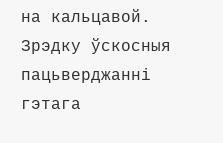на кальцавой.
Зрэдку ўскосныя пацьверджанні гэтага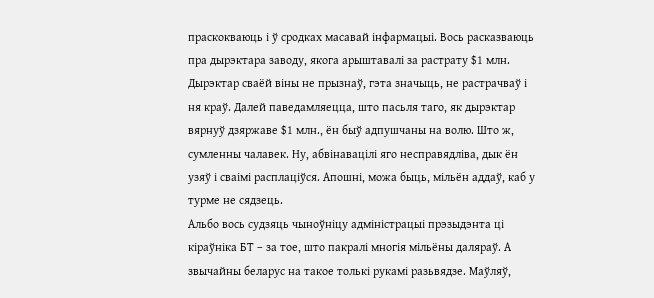праскокваюць і ў сродках масавай інфармацыі. Вось расказваюць пра дырэктара заводу, якога арыштавалі за растрату $1 млн. Дырэктар сваёй віны не прызнаў, гэта значыць, не растрачваў і ня краў. Далей паведамляецца, што пасьля таго, як дырэктар вярнуў дзяржаве $1 млн., ён быў адпушчаны на волю. Што ж, сумленны чалавек. Ну, абвінавацілі яго несправядліва, дык ён узяў і сваімі расплаціўся. Апошні, можа быць, мільён аддаў, каб у турме не сядзець.
Альбо вось судзяць чыноўніцу адміністрацыі прэзыдэнта ці кіраўніка БТ – за тое, што пакралі многія мільёны даляраў. А звычайны беларус на такое толькі рукамі разьвядзе. Маўляў,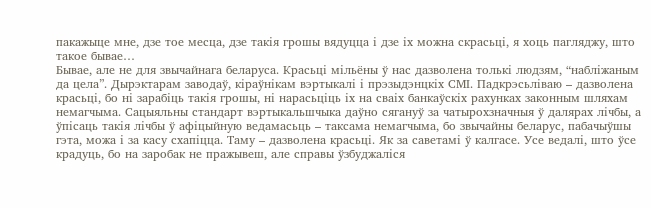пакажыце мне, дзе тое месца, дзе такія грошы вядуцца і дзе іх можна скрасьці, я хоць пагляджу, што такое бывае…
Бывае, але не для звычайнага беларуса. Красьці мільёны ў нас дазволена толькі людзям, “набліжаным да цела”. Дырэктарам заводаў, кіраўнікам вэртыкалі і прэзыдэнцкіх СМІ. Падкрэсьліваю – дазволена красьці, бо ні зарабіць такія грошы, ні нарасьціць іх на сваіх банкаўскіх рахунках законным шляхам немагчыма. Сацыяльны стандарт вэртыкальшчыка даўно сягануў за чатырохзначныя ў далярах лічбы, а ўпісаць такія лічбы ў афіцыйную ведамасьць – таксама немагчыма, бо звычайны беларус, пабачыўшы гэта, можа і за касу схапіцца. Таму – дазволена красьці. Як за саветамі ў калгасе. Усе ведалі, што ўсе крадуць, бо на заробак не пражывеш, але справы ўзбуджаліся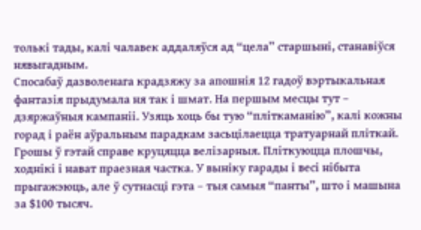толькі тады, калі чалавек аддаляўся ад “цела” старшыні, станавіўся нявыгадным.
Спосабаў дазволенага крадзяжу за апошнія 12 гадоў вэртыкальная фантазія прыдумала ня так і шмат. На першым месцы тут – дзяржаўныя кампаніі. Узяць хоць бы тую “пліткаманію”, калі кожны горад і раён аўральным парадкам засьцілаецца тратуарнай пліткай. Грошы ў гэтай справе круцяцца велізарныя. Пліткуюцца плошчы, ходнікі і нават праезная частка. У выніку гарады і весі нібыта прыгажэюць, але ў сутнасці гэта – тыя самыя “панты”, што і машына за $100 тысяч.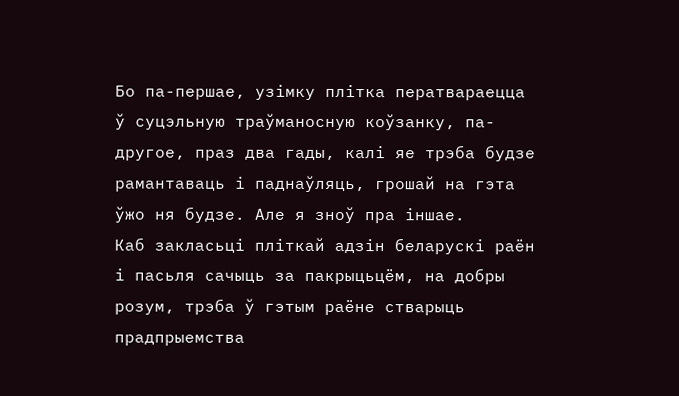Бо па-першае, узімку плітка ператвараецца ў суцэльную траўманосную коўзанку, па-другое, праз два гады, калі яе трэба будзе рамантаваць і паднаўляць, грошай на гэта ўжо ня будзе. Але я зноў пра іншае.
Каб закласьці пліткай адзін беларускі раён і пасьля сачыць за пакрыцьцём, на добры розум, трэба ў гэтым раёне стварыць прадпрыемства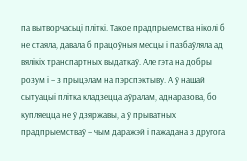па вытворчасьці пліткі. Такое прадпрыемства ніколі б не стаяла, давала б працоўныя месцы і пазбаўляла ад вялікіх транспартных выдаткаў. Але гэта на добры розум і – з прыцэлам на пэрспэктыву. А ў нашай сытуацыі плітка кладзецца аўралам, аднаразова, бо купляецца не ў дзяржавы, а ў прыватных прадпрыемстваў – чым даражэй і пажадана з другога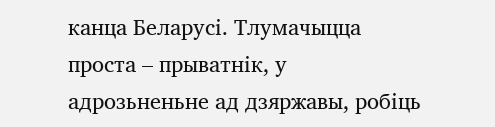канца Беларусі. Тлумачыцца проста – прыватнік, у адрозьненьне ад дзяржавы, робіць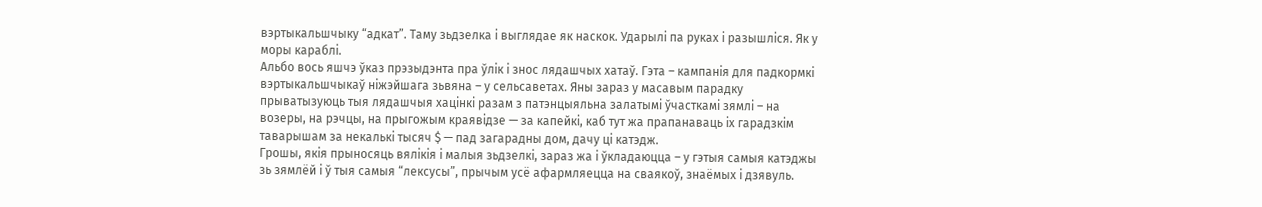вэртыкальшчыку “адкат”. Таму зьдзелка і выглядае як наскок. Ударылі па руках і разышліся. Як у моры караблі.
Альбо вось яшчэ ўказ прэзыдэнта пра ўлік і знос лядашчых хатаў. Гэта – кампанія для падкормкі вэртыкальшчыкаў ніжэйшага зьвяна – у сельсаветах. Яны зараз у масавым парадку прыватызуюць тыя лядашчыя хацінкі разам з патэнцыяльна залатымі ўчасткамі зямлі – на возеры, на рэчцы, на прыгожым краявідзе — за капейкі, каб тут жа прапанаваць іх гарадзкім таварышам за некалькі тысяч $ — пад загарадны дом, дачу ці катэдж.
Грошы, якія прыносяць вялікія і малыя зьдзелкі, зараз жа і ўкладаюцца – у гэтыя самыя катэджы зь зямлёй і ў тыя самыя “лексусы”, прычым усё афармляецца на сваякоў, знаёмых і дзявуль.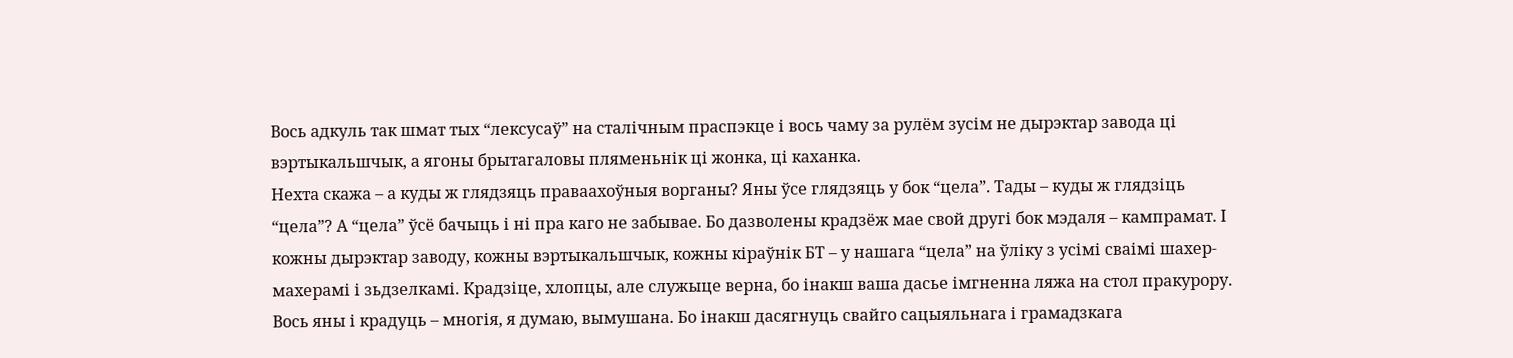Вось адкуль так шмат тых “лексусаў” на сталічным праспэкце і вось чаму за рулём зусім не дырэктар завода ці вэртыкальшчык, а ягоны брытагаловы пляменьнік ці жонка, ці каханка.
Нехта скажа – а куды ж глядзяць праваахоўныя ворганы? Яны ўсе глядзяць у бок “цела”. Тады – куды ж глядзіць “цела”? А “цела” ўсё бачыць і ні пра каго не забывае. Бо дазволены крадзёж мае свой другі бок мэдаля – кампрамат. І кожны дырэктар заводу, кожны вэртыкальшчык, кожны кіраўнік БТ – у нашага “цела” на ўліку з усімі сваімі шахер-махерамі і зьдзелкамі. Крадзіце, хлопцы, але служыце верна, бо інакш ваша дасье імгненна ляжа на стол пракурору.
Вось яны і крадуць – многія, я думаю, вымушана. Бо інакш дасягнуць свайго сацыяльнага і грамадзкага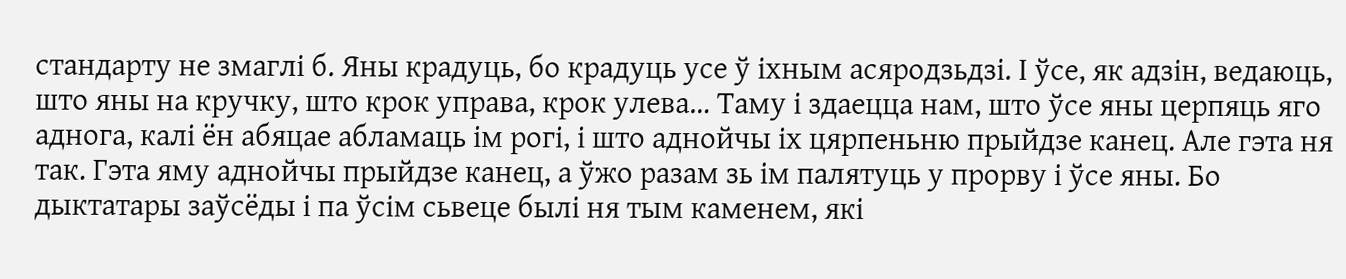стандарту не змаглі б. Яны крадуць, бо крадуць усе ў іхным асяродзьдзі. І ўсе, як адзін, ведаюць, што яны на кручку, што крок управа, крок улева… Таму і здаецца нам, што ўсе яны церпяць яго аднога, калі ён абяцае абламаць ім рогі, і што аднойчы іх цярпеньню прыйдзе канец. Але гэта ня так. Гэта яму аднойчы прыйдзе канец, а ўжо разам зь ім палятуць у прорву і ўсе яны. Бо дыктатары заўсёды і па ўсім сьвеце былі ня тым каменем, які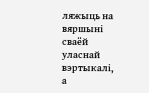ляжыць на вяршыні сваёй уласнай вэртыкалі, а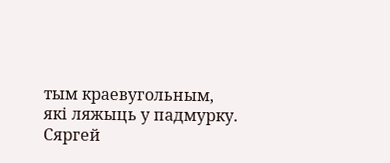тым краевугольным, які ляжыць у падмурку.
Сяргей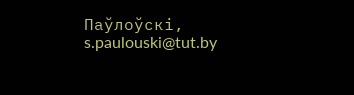Паўлоўскі,
s.paulouski@tut.by